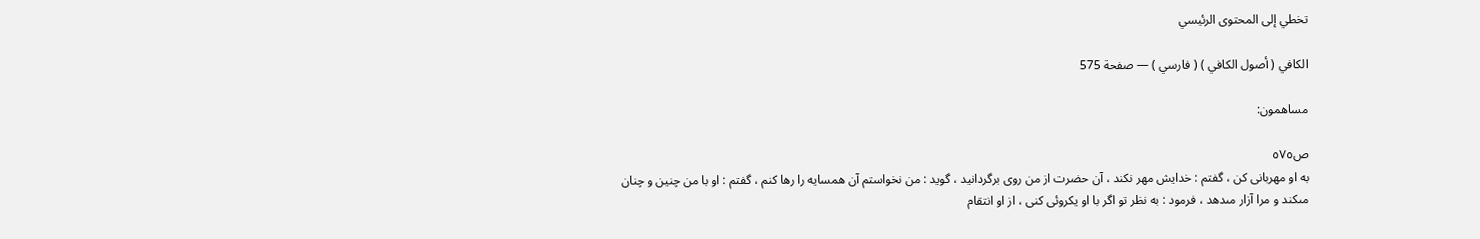تخطي إلى المحتوى الرئيسي

الكافي ( أصول الكافي ) ( فارسي ) — صفحة 575

مساهمون:

ص٥٧٥
به او مهربانى كن ، گفتم : خدايش مهر نكند ، آن حضرت از من روى برگردانيد ، گويد : من نخواستم آن همسايه را رها كنم ، گفتم : او با من چنين و چنان مىكند و مرا آزار مىدهد ، فرمود : به نظر تو اگر با او يكروئى كنى ، از او انتقام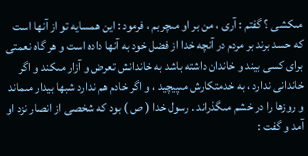مىكشى ؟ گفتم : آرى ، من بر او مىچربم ، فرمود : اين همسايه تو از آنها است كه حسد برند بر مردم در آنچه خدا از فضل خود به آنها داده است و هر گاه نعمتى براى كسى بيند و خاندان داشته باشد به خاندانش تعرض و آزار مىكند و اگر خاندانى ندارد ، به خدمتكارش مىپيچيد ، و اگر خادم هم ندارد شبها بيدار مىماند و روزها را در خشم مىگذراند . رسول خدا ( ص ) بود كه شخصى از انصار نزد او آمد و گفت :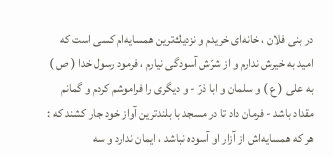در بنى فلان ، خانه‌اى خريدم و نزديك‌ترين همسايه‌ام كسى است كه اميد به خيرش ندارم و از شرّش آسودگى نيارم ، فرمود رسول خدا ( ص ) به على ( ع ) و سلمان و ابا ذرّ - و ديگرى را فراموشم كردم و گمانم مقداد باشد - فرمان داد تا در مسجد با بلندترين آواز خود جار كشند كه : هر كه همسايه‌اش از آزار او آسوده نباشد ، ايمان ندارد و سه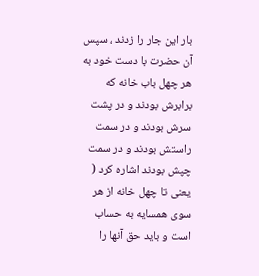بار اين جار را زدند ، سپس آن حضرت با دست خود به هر چهل باب خانه كه برابرش بودند و در پشت سرش بودند و در سمت راستش بودند و در سمت چپش بودند اشاره كرد ( يعنى تا چهل خانه از هر سوى همسايه به حساب است و بايد حق آنها را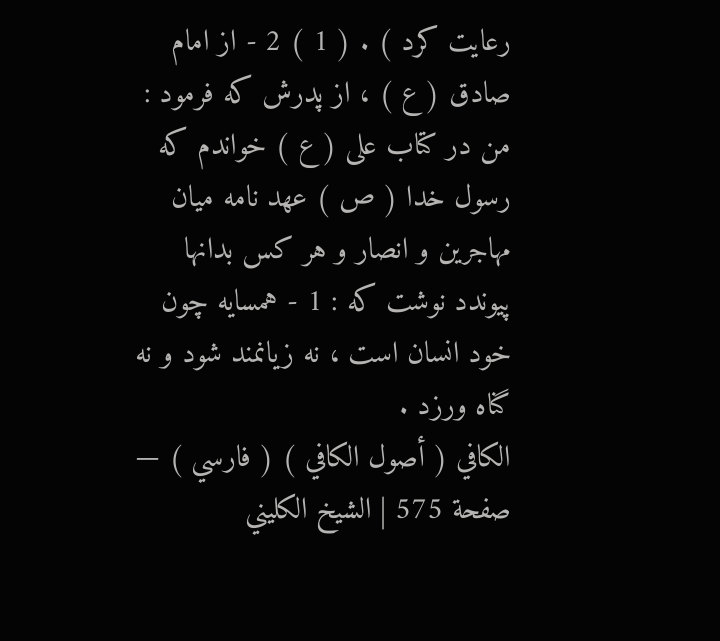رعايت كرد ) . ( 1 ) 2 - از امام صادق ( ع ) ، از پدرش كه فرمود : من در كتاب على ( ع ) خواندم كه رسول خدا ( ص ) عهد نامه ميان مهاجرين و انصار و هر كس بدانها پيوندد نوشت كه : 1 - همسايه چون خود انسان است ، نه زيانمند شود و نه گناه ورزد .
الكافي ( أصول الكافي ) ( فارسي ) — صفحة 575 | الشيخ الكليني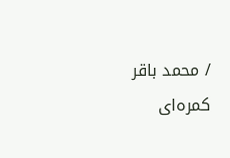/ محمد باقر كمره‌اى